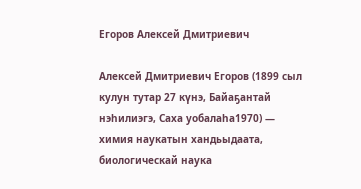Егоров Алексей Дмитриевич

Алексей Дмитриевич Егоров (1899 сыл кулун тутар 27 күнэ, Байаҕантай нэһилиэгэ, Саха уобалаһа1970) — химия наукатын хандьыдаата, биологическай наука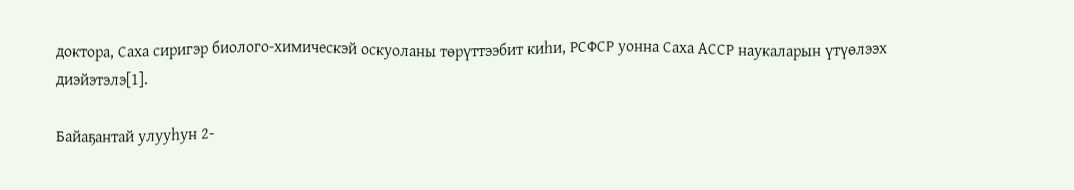доктора, Саха сиригэр биолого-химическэй оскуоланы төрүттээбит киһи, РСФСР уонна Саха АССР наукаларын үтүөлээх диэйэтэлэ[1].

Байаҕантай улууһун 2-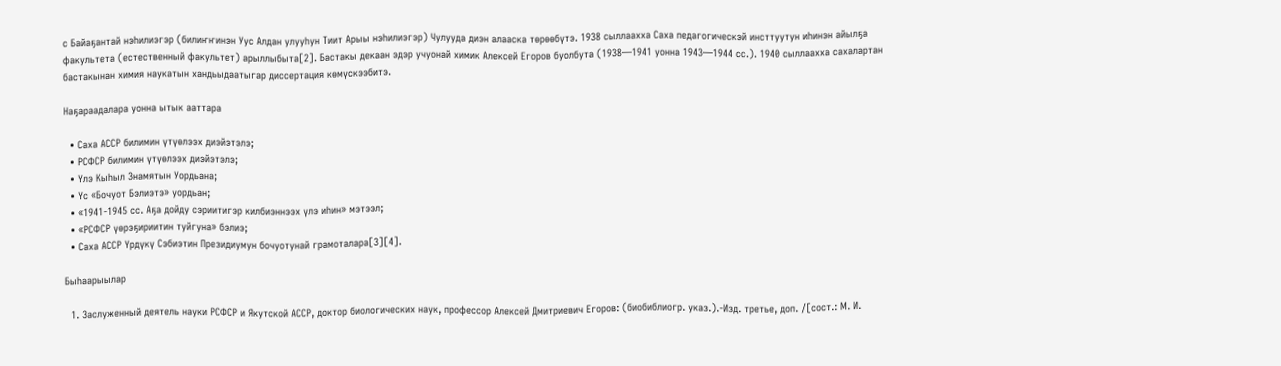с Байаҕантай нэһилиэгэр (билиҥҥинэн Уус Алдан улууһун Тиит Арыы нэһилиэгэр) Чулууда диэн алааска төрөөбүтэ. 1938 сыллаахха Саха педагогическэй инсттуутун иһинэн айылҕа факультета (естественный факультет) арыллыбыта[2]. Бастакы декаан эдэр учуонай химик Алексей Егоров буолбута (1938—1941 уонна 1943—1944 сс.). 1940 сыллаахха сахалартан бастакынан химия наукатын хандьыдаатыгар диссертация көмүскээбитэ.

Наҕараадалара уонна ытык ааттара

  • Саха АССР билимин үтүөлээх диэйэтэлэ;
  • РСФСР билимин үтүөлээх диэйэтэлэ;
  • Үлэ Кыһыл Знамятын Уордьана;
  • Үс «Бочуот Бэлиэтэ» уордьан;
  • «1941-1945 сс. Аҕа дойду сэриитигэр килбиэннээх үлэ иһин» мэтээл;
  • «РСФСР үөрэҕириитин туйгуна» бэлиэ;
  • Саха АССР Үрдүкү Сэбиэтин Президиумун бочуотунай грамоталара[3][4].

Быһаарыылар

  1. Заслуженный деятель науки РСФСР и Якутской АССР, доктор биологических наук, профессор Алексей Дмитриевич Егоров: (биобиблиогр. указ.).-Изд. третье, доп. /[сост.: М. И.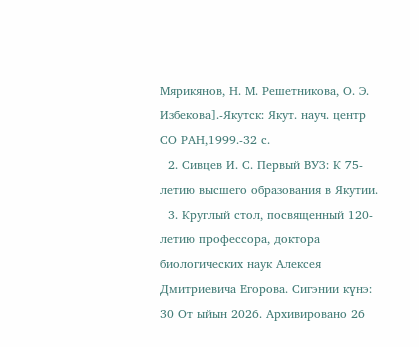Мярикянов, Н. М. Решетникова, О. Э. Избекова].-Якутск: Якут. науч. центр СО РАН,1999.-32 с.
  2. Сивцев И. С. Первый ВУЗ: К 75-летию высшего образования в Якутии.
  3. Круглый стол, посвященный 120-летию профессора, доктора биологических наук Алексея Дмитриевича Егорова. Сигэнии күнэ: 30 От ыйын 2026. Архивировано 26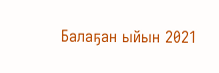Балаҕан ыйын 2021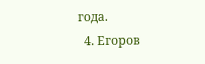года.
  4. Егоров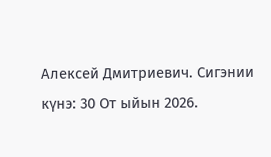Алексей Дмитриевич. Сигэнии күнэ: 30 От ыйын 2026.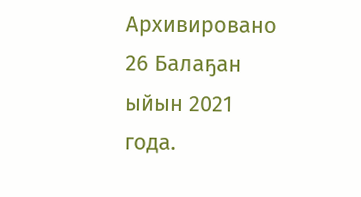Архивировано 26 Балаҕан ыйын 2021 года.